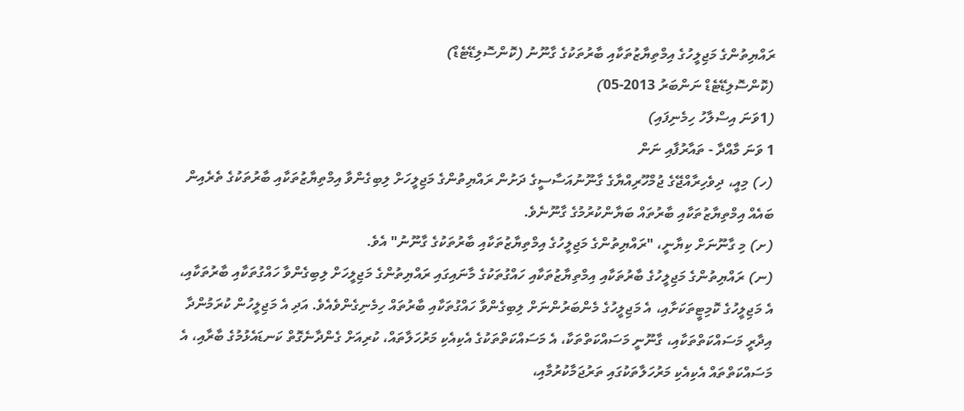ރައްޔިތުންގެ މަޖިލީހުގެ އިމްތިޔާޒުތަކާއި ބާރުތަކުގެ ގާނޫނު (ކޮންސޮލިޑޭޓެޑް)
(ކޮންސޮލިޑޭޓެޑް ނަންބަރު 2013-05)
(1ވަނަ އިސްލާހު ހިމެނިފައި)
1 ވަނަ މާއްދާ - ތައާރުފާއި ނަން
(ހ) މިއީ، ދިވެހިރާއްޖޭގެ ޖުމްހޫރިއްޔާގެ ގާނޫނުއަސާސީގެ ދަށުން ރައްޔިތުންގެ މަޖިލީހަށް ލިބިގެންވާ އިމްތިޔާޒުތަކާއި ބާރުތަކުގެ ތެރެއިން ބައެއް އިމްތިޔާޒުތަކާއި ބާރުތައް ބަޔާންކުރުމުގެ ގާނޫނެވެ.
(ށ) މި ގާނޫނަށް ކިޔާނީ، "ރައްޔިތުންގެ މަޖިލީހުގެ އިމްތިޔާޒުތަކާއި ބާރުތަކުގެ ގާނޫނު" އެވެ.
(ނ) ރައްޔިތުންގެ މަޖިލީހުގެ ބާރުތަކާއި އިމްތިޔާޒުތަކާއި ހައްގުތަކުގެ މާނައިގައި ރައްޔިތުންގެ މަޖިލީހަށް ލިބިގެންވާ ހައްގުތަކާއި ބާރުތަކާއި، އެ މަޖިލީހުގެ ކޮމިޓީތަކަށާއި، އެ މަޖިލީހުގެ މެންބަރުންނަށް ލިބިގެންވާ ހައްގުތަކާއި ބާރުތައް ހިމެނިގެންވެއެވެ. އަދި އެ މަޖިލީހުން ކުރަމުންދާ އިދާރީ މަސައްކަތްތަކާއި، ގާނޫނީ މަސައްކަތްތަކާ، އެ މަސައްކަތްތަކުގެ އެކިއެކި މަރުހަލާތައް، ކުރިއަށް ގެންދާނެގޮތް ކަނޑައެޅުމުގެ ބާރާއި، އެ މަސައްކަތްތައް އެކިއެކި މަރުހަލާތަކުގައި ތަރުޖަމާކުރުމާއި،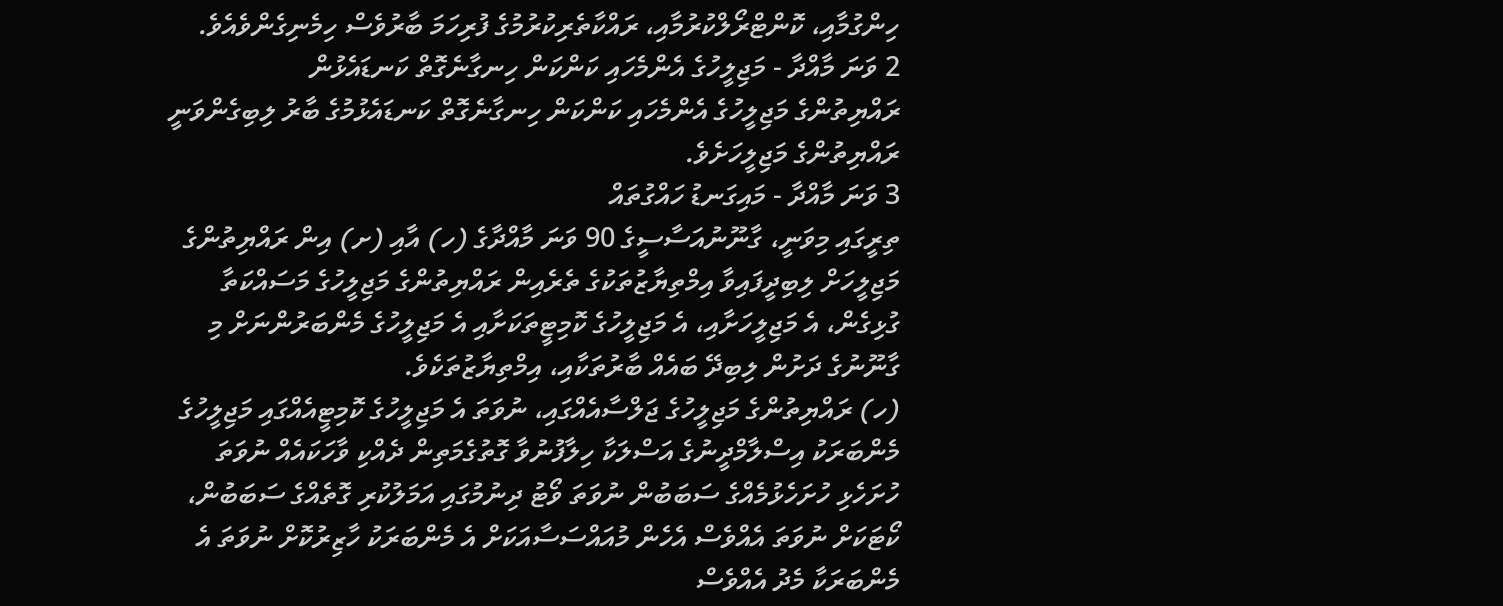ހިންގުމާއި، ކޮންޓްރޯލްކުރުމާއި، ރައްކާތެރިކުރުމުގެ ފުރިހަމަ ބާރުވެސް ހިމެނިގެންވެއެވެ.
2 ވަނަ މާއްދާ - މަޖިލީހުގެ އެންމެހައި ކަންކަން ހިނގާނެގޮތް ކަނޑައެޅުން
ރައްޔިތުންގެ މަޖިލީހުގެ އެންމެހައި ކަންކަން ހިނގާނެގޮތް ކަނޑައެޅުމުގެ ބާރު ލިބިގެންވަނީ ރައްޔިތުންގެ މަޖިލީހަށެވެ.
3 ވަނަ މާއްދާ - މައިގަނޑު ހައްގުތައް
ތިރީގައި މިވަނީ، ގާނޫނުއަސާސީގެ 90 ވަނަ މާއްދާގެ (ހ) އާއި (ށ) އިން ރައްޔިތުންގެ މަޖިލީހަށް ލިބިދީފައިވާ އިމްތިޔާޒުތަކުގެ ތެރެއިން ރައްޔިތުންގެ މަޖިލީހުގެ މަސައްކަތާ ގުޅިގެން، އެ މަޖިލީހަށާއި، އެ މަޖިލީހުގެ ކޮމިޓީތަކަށާއި އެ މަޖިލީހުގެ މެންބަރުންނަށް މި ގާނޫނުގެ ދަށުން ލިބިދޭ ބައެއް ބާރުތަކާއި، އިމްތިޔާޒުތަކެވެ.
(ހ) ރައްޔިތުންގެ މަޖިލީހުގެ ޖަލްސާއެއްގައި، ނުވަތަ އެ މަޖިލީހުގެ ކޮމިޓީއެއްގައި މަޖިލީހުގެ މެންބަރަކު އިސްލާމްދީނުގެ އަސްލަކާ ހިލާފުނުވާ ގޮތުގެމަތިން ދެއްކި ވާހަކައެއް ނުވަތަ ހުށަހެޅި ހުށަހެޅުމެއްގެ ސަބަބުން ނުވަތަ ވޯޓު ދިނުމުގައި އަމަލުކުރި ގޮތެއްގެ ސަބަބުން، ކޯޓަކަށް ނުވަތަ އެއްވެސް އެހެން މުއައްސަސާއަކަށް އެ މެންބަރަކު ހާޒިރުކޮށް ނުވަތަ އެ މެންބަރަކާ މެދު އެއްވެސް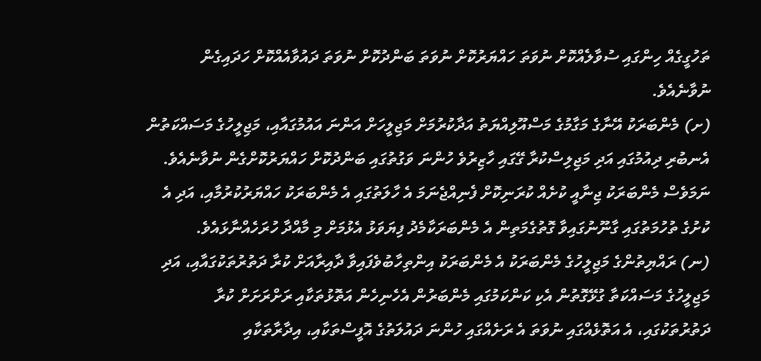ތަހުގީގެއް ހިންގައި ސުވާލެއްކޮށް ނުވަތަ ހައްޔަރުކޮށް ނުވަތަ ބަންދުކޮށް ނުވަތަ ދައުވާއެއްކޮށް ހަދައިގެން ނުވާނެއެވެ.
(ށ) މެންބަރަކު އޭނާގެ މަގާމުގެ މަސްއޫލިއްޔަތު އަދާކުރުމަށް މަޖިލީހަށް އަންނަ އައުމުގައާއި، މަޖިލީހުގެ މަސައްކަތުން އެނބުރި ދިއުމުގައި އަދި މަޖިލިސްކުރާ ގޭގައި ހާޒިރުވެ ހުންނަ ވަގުތުގައި ބަންދުކޮށް ހައްޔަރުކޮށްގެން ނުވާނެއެވެ. ނަމަވެސް މެންބަރަކު ޖިނާއީ ކުށެއް ކުރަނިކޮށް ފެނިއްޖެނަމަ އެ ހާލަތުގައި އެ މެންބަރަކު ހައްޔަރުކުރުމާއި، އަދި އެ ކުށުގެ ތުހުމަތުގައި ގާނޫނުގައިވާ ގޮތުގެމަތިން އެ މެންބަރަކާމެދު ފިޔަވަޅު އެޅުމަށް މި މާއްދާ ހުރަހެއްނާޅައެވެ.
(ނ) ރައްޔިތުންގެ މަޖިލީހުގެ މެންބަރަކު އެ މެންބަރަކު އިންތިހާބުވެފައިވާ ދާއިރާއަށް ކުރާ ދަތުރުތަކުގައާއި، އަދި މަޖިލީހުގެ މަސައްކަތާ ގުޅޭގޮތުން އެކި ކަންކަމުގައި މެންބަރުން އެހެނިހެން އަތޮޅުތަކާއި ރަށްރަށަށް ކުރާ ދަތުރުތަކުގައި، އެ އަތޮޅެއްގައި ނުވަތަ އެ ރަށެއްގައި ހުންނަ ދައުލަތުގެ އޮފީސްތަކާއި، އިދާރާތަކާއި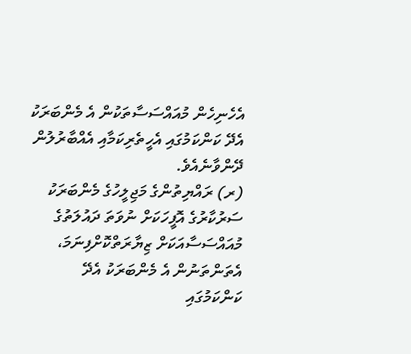އެހެނިހެން މުއައްސަސާތަކުން އެ މެންބަރަކު އެދޭ ކަންކަމުގައި އެހީތެރިކަމާއި އެއްބާރުލުން ދޭންވާނެއެވެ.
(ރ) ރައްޔިތުންގެ މަޖިލީހުގެ މެންބަރަކު ސަރުކާރުގެ އޮފީހަކަށް ނުވަތަ ދައުލަތުގެ މުއައްސަސާއަކަށް ޒިޔާރަތްކޮށްފިނަމަ، އެތަންތަނުން އެ މެންބަރަކު އެދޭ ކަންކަމުގައި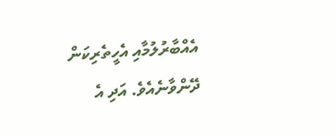އެއްބާރުލުމާއި އެހީތެރިކަން ދޭންވާނެއެވެ. އަދި އެ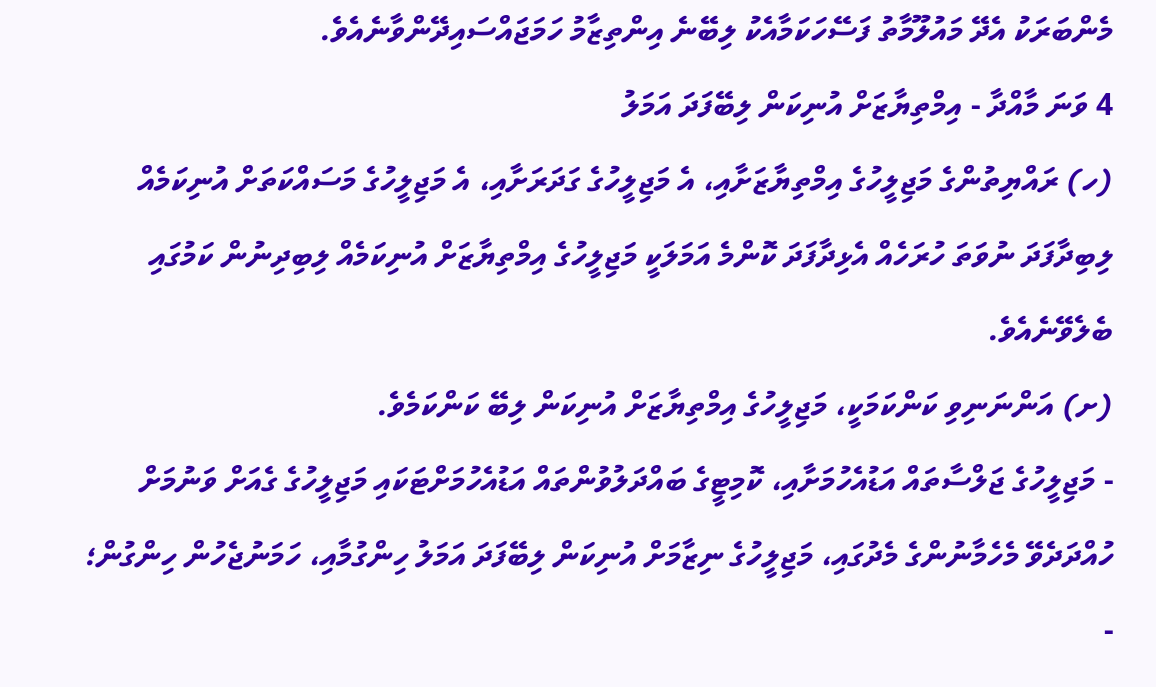މެންބަރަކު އެދޭ މައުލޫމާތު ފަސޭހަކަމާއެކު ލިބޭނެ އިންތިޒާމު ހަމަޖައްސައިދޭންވާނެއެވެ.
4 ވަނަ މާއްދާ - އިމްތިޔާޒަށް އުނިކަން ލިބޭފަދަ އަމަލު
(ހ) ރައްޔިތުންގެ މަޖިލީހުގެ އިމްތިޔާޒަށާއި، އެ މަޖިލީހުގެ ގަދަރަށާއި، އެ މަޖިލީހުގެ މަސައްކަތަށް އުނިކަމެއް ލިބިދާފަދަ ނުވަތަ ހުރަހެއް އެޅިދާފަދަ ކޮންމެ އަމަލަކީ މަޖިލީހުގެ އިމްތިޔާޒަށް އުނިކަމެއް ލިބިދިނުން ކަމުގައި ބެލެވޭނެއެވެ.
(ށ) އަންނަނިވި ކަންކަމަކީ، މަޖިލީހުގެ އިމްތިޔާޒަށް އުނިކަން ލިބޭ ކަންކަމެވެ.
- މަޖިލީހުގެ ޖަލްސާތައް އަޑުއެހުމަށާއި، ކޮމިޓީގެ ބައްދަލުވުންތައް އަޑުއެހުމަށްޓަކައި މަޖިލީހުގެ ގެއަށް ވަނުމަށް ހުއްދަދެވޭ މެހެމާނުންގެ މެދުގައި، މަޖިލީހުގެ ނިޒާމަށް އުނިކަން ލިބޭފަދަ އަމަލު ހިންގުމާއި، ހަމަނުޖެހުން ހިންގުން؛
-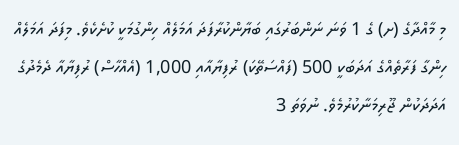މި މާއްދާގެ (ށ) ގެ 1 ވަނަ ނަންބަރުގައި ބަޔާންކުރާފަދަ އަމަލެއް ހިންގުމަކީ ކުށެކެވެ. މިފަދަ އަމަލެއް ހިންގާ ފަރާތެއްގެ އަދަބަކީ 500 (ފައްސަތޭކަ) ރުފިޔާއާއި 1,000 (އެއްހާސް) ރުފިޔާއާ ދެމެދުގެ އަދަދަކުން ޖޫރިމަނާކުރުމެވެ. ނުވަތަ 3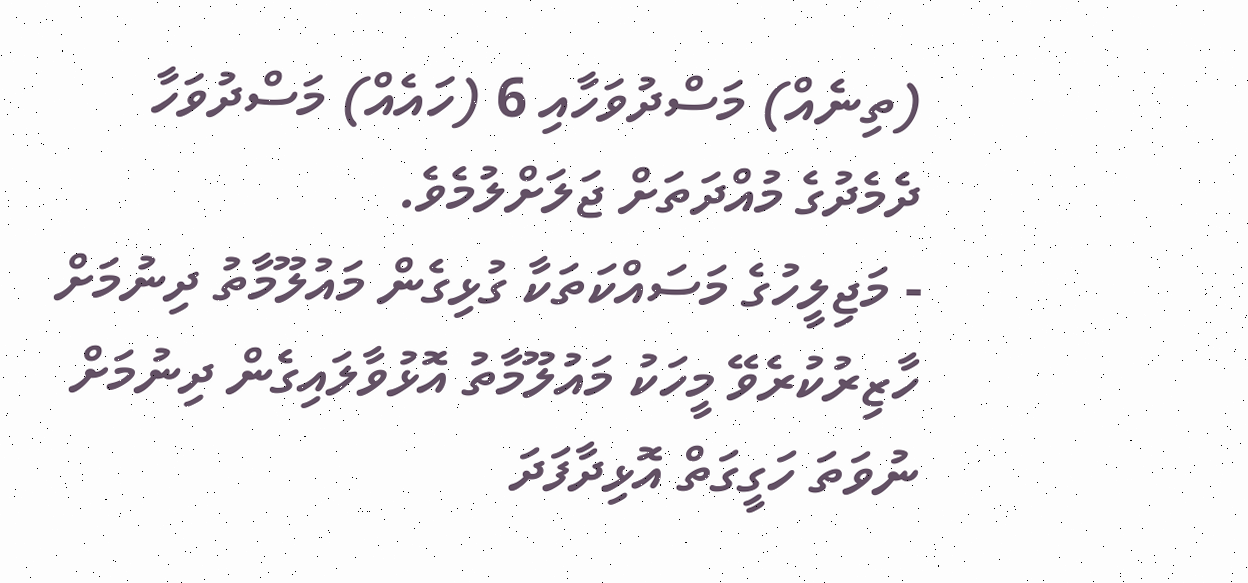(ތިނެއް) މަސްދުވަހާއި 6 (ހައެއް) މަސްދުވަހާ ދެމެދުގެ މުއްދަތަށް ޖަލަށްލުމެވެ.
- މަޖިލީހުގެ މަސައްކަތަކާ ގުޅިގެން މައުލޫމާތު ދިނުމަށް ހާޒިރުކުރެވޭ މީހަކު މައުލޫމާތު އޮޅުވާލައިގެން ދިނުމަށް ނުވަތަ ހަގީގަތް އޮޅިދާފަދަ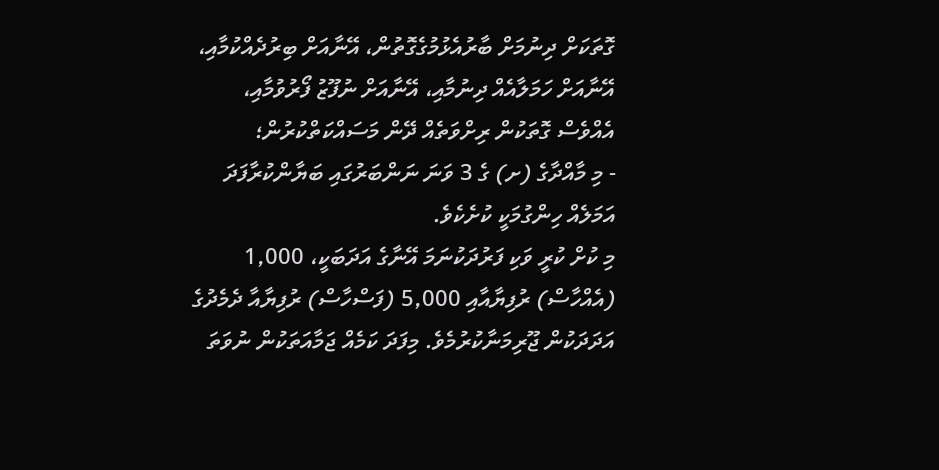ގޮތަކަށް ދިނުމަށް ބާރުއެޅުމުގެގޮތުން، އޭނާއަށް ބިރުދެއްކުމާއި، އޭނާއަށް ހަމަލާއެއް ދިނުމާއި، އޭނާއަށް ނުފޫޒު ފޯރުވުމާއި، އެއްވެސް ގޮތަކުން ރިށްވަތެއް ދޭން މަސައްކަތްކުރުން؛
- މި މާއްދާގެ (ށ) ގެ 3 ވަނަ ނަންބަރުގައި ބަޔާންކުރާފަދަ އަމަލެއް ހިންގުމަކީ ކުށެކެވެ.
މި ކުށް ކުރީ ވަކި ފަރުދަކުނަމަ އޭނާގެ އަދަބަކީ، 1,000 (އެއްހާސް) ރުފިޔާއާއި 5,000 (ފަސްހާސް) ރުފިޔާއާ ދެމެދުގެ އަދަދަކުން ޖޫރިމަނާކުރުމެވެ. މިފަދަ ކަމެއް ޖަމާއަތަކުން ނުވަތަ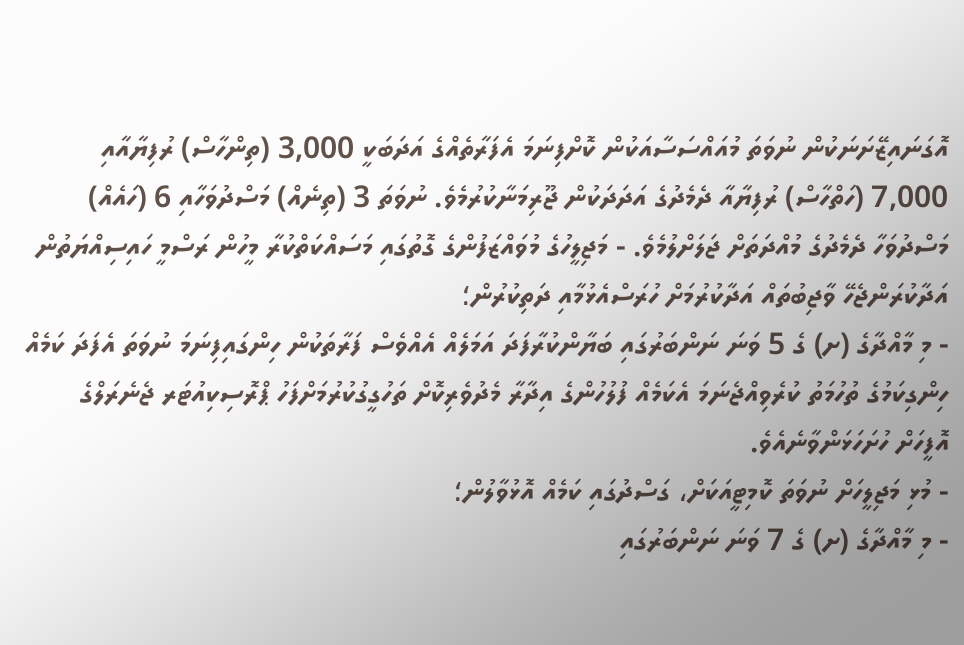އޮގަނައިޒޭށަނަކުން ނުވަތަ މުއައްސަސާއަކުން ކޮށްފިނަމަ އެފަރާތެއްގެ އަދަބަކީ 3,000 (ތިންހާސް) ރުފިޔާއާއި 7,000 (ހަތްހާސް) ރުފިޔާއާ ދެމެދުގެ އަދަދަކުން ޖޫރިމަނާކުރުމެވެ. ނުވަތަ 3 (ތިނެއް) މަސްދުވަހާއި 6 (ހައެއް) މަސްދުވަހާ ދެމެދުގެ މުއްދަތަށް ޖަލަށްލުމެވެ. - މަޖިލީހުގެ މުވައްޒަފުންގެ ގޮތުގައި މަސައްކަތްކުރާ މީހުން ރަސްމީ ހައިސިއްޔަތުން އަދާކުރަންޖެހޭ ވާޖިބުތައް އަދާކުރުމަށް ހުރަސްއެޅުމާއި ދަތިކުރުން؛
- މި މާއްދާގެ (ށ) ގެ 5 ވަނަ ނަންބަރުގައި ބަޔާންކުރާފަދަ އަމަލެއް އެއްވެސް ފަރާތަކުން ހިންގައިފިނަމަ ނުވަތަ އެފަދަ ކަމެއް ހިންގިކަމުގެ ތުހުމަތު ކުރެވިއްޖެނަމަ އެކަމެއް ފުލުހުންގެ އިދާރާ މެދުވެރިކޮށް ތަހުގީގުކުރުމަށްފަހު ޕްރޮސިކިއުޓަރ ޖެނެރަލްގެ އޮފީހަށް ހުށަހަޅަންވާނެއެވެ.
- މުޅި މަޖިލީހަށް ނުވަތަ ކޮމިޓީއަކަށް، ގަސްދުގައި ކަމެއް އޮޅުވާލުން؛
- މި މާއްދާގެ (ށ) ގެ 7 ވަނަ ނަންބަރުގައި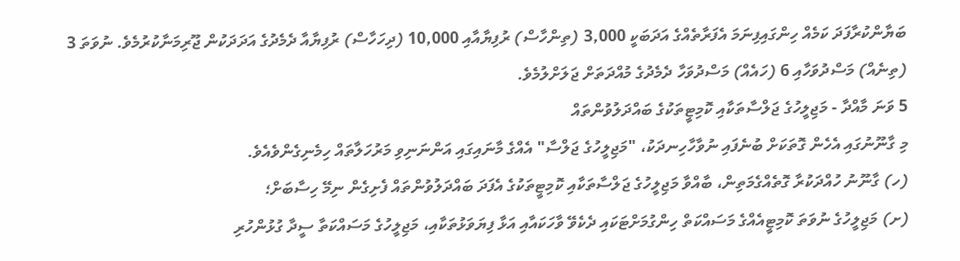ބަޔާންކުރާފަދަ ކަމެއް ހިންގައިފިނަމަ އެފަރާތެއްގެ އަދަބަކީ 3,000 (ތިންހާސް) ރުފިޔާއާއި 10,000 (ދިހަހާސް) ރުފިޔާއާ ދެމެދުގެ އަދަދަކުން ޖޫރިމަނާކުރުމެވެ. ނުވަތަ 3 (ތިނެއް) މަސްދުވަހާއި 6 (ހައެއް) މަސްދުވަހާ ދެމެދުގެ މުއްދަތަށް ޖަލަށްލުމެވެ.
5 ވަނަ މާއްދާ - މަޖިލީހުގެ ޖަލްސާތަކާއި ކޮމިޓީތަކުގެ ބައްދަލުވުންތައް
މި ގާނޫނުގައި އެހެން ގޮތަކަށް ބުނެފައި ނުވާހާހިނދަކު، "މަޖިލީހުގެ ޖަލްސާ" އެއްގެ މާނައިގައި އަންނަނިވި މަރުހަލާތައް ހިމެނިގެންވެއެވެ.
(ހ) ގާނޫނު ހުއްދަކުރާ ގޮތެއްގެމަތިން، ބާއްވާ މަޖިލީހުގެ ޖަލްސާތަކާއި ކޮމިޓީތަކުގެ އެފަދަ ބައްދަލުވުންތައް ފެށިގެން ނިމޭ ހިސާބަށް؛
(ށ) މަޖިލީހުގެ ނުވަތަ ކޮމިޓީއެއްގެ މަސައްކަތް ހިންގުމަށްޓަކައި ދެކެވޭ ވާހަކައާއި އަޅާ ފިޔަވަޅުތަކާއި، މަޖިލީހުގެ މަސައްކަތާ ސީދާ ގުޅުންހުރި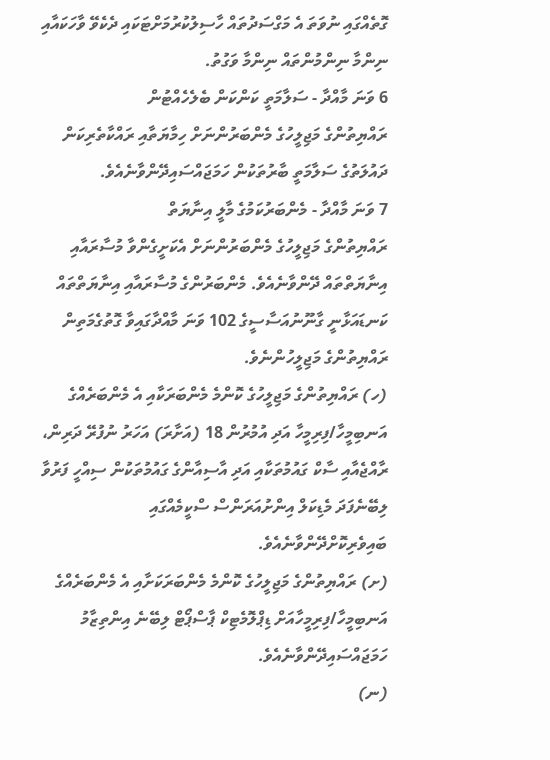ގޮތެއްގައި ނުވަތަ އެ މަގްސަދުތައް ހާސިލުކުރުމަށްޓަކައި ދެކެވޭ ވާހަކައާއި ނިންމާ ނިންމުންތައް ނިންމާ ވަގުތު.
6 ވަނަ މާއްދާ - ސަލާމަތީ ކަންކަން ބެލެހެއްޓުން
ރައްޔިތުންގެ މަޖިލީހުގެ މެންބަރުންނަށް ހިމާޔަތާއި ރައްކާތެރިކަން ދައުލަތުގެ ސަލާމަތީ ބާރުތަކުން ހަމަޖައްސައިދޭންވާނެއެވެ.
7 ވަނަ މާއްދާ - މެންބަރުކަމުގެ މާލީ އިނާޔަތް
ރައްޔިތުންގެ މަޖިލީހުގެ މެންބަރުންނަށް އެކަށީގެންވާ މުސާރައާއި އިނާޔަތްތައް ދޭންވާނެއެވެ. މެންބަރުންގެ މުސާރައާއި އިނާޔަތްތައް ކަނޑައަޅާނީ ގާނޫނުއަސާސީގެ 102 ވަނަ މާއްދާގައިވާ ގޮތުގެމަތިން ރައްޔިތުންގެ މަޖިލީހުންނެވެ.
(ހ) ރައްޔިތުންގެ މަޖިލީހުގެ ކޮންމެ މެންބަރަކާއި އެ މެންބަރެއްގެ އަނބިމީހާ/ފިރިމީހާ އަދި އުމުރުން 18 (އަށާރަ) އަހަރު ނުފުރޭ ދަރިން، ރާއްޖެއާއި ސާކް ގައުމުތަކާއި އަދި އާސިއާންގެ ގައުމުތަކުން ސިއްހީ ފަރުވާ ލިބޭނެފަދަ މެޑިކަލް އިންށުއަރަންސް ސްކީމެއްގައި ބައިވެރިކޮށްދޭންވާނެއެވެ.
(ށ) ރައްޔިތުންގެ މަޖިލީހުގެ ކޮންމެ މެންބަރަކަށާއި އެ މެންބަރެއްގެ އަނބިމީހާ/ފިރިމީހާއަށް ޑިޕްލޮމެޓިކް ޕާސްޕޯޓް ލިބޭނެ އިންތިޒާމު ހަމަޖައްސައިދޭންވާނެއެވެ.
(ނ)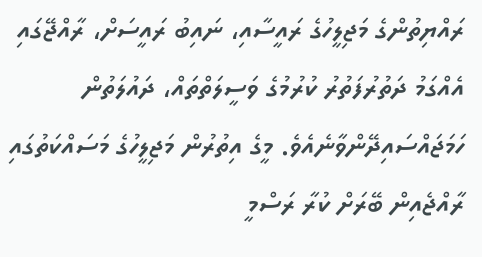ރައްޔިތުންގެ މަޖިލީހުގެ ރައީސާއި، ނައިބު ރައީސަށް، ރާއްޖޭގައި އެއްގަމު ދަތުރުފަތުރު ކުރުމުގެ ވަސީލަތްތައް، ދައުލަތުން ހަމަޖައްސައިދޭންވާނެއެވެ. މީގެ އިތުރުން މަޖިލީހުގެ މަސައްކަތުގައި ރާއްޖެއިން ބޭރަށް ކުރާ ރަސްމީ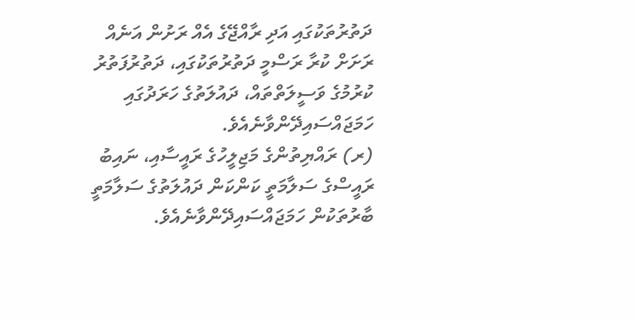ދަތުރުތަކުގައި އަދި ރާއްޖޭގެ އެއް ރަށުން އަނެއް ރަށަށް ކުރާ ރަސްމީ ދަތުރުތަކުގައި، ދަތުރުފަތުރު ކުރުމުގެ ވަސީލަތްތައް، ދައުލަތުގެ ހަރަދުގައި ހަމަޖައްސައިދޭންވާނެއެވެ.
(ރ) ރައްޔިތުންގެ މަޖިލީހުގެ ރައީސާއި، ނައިބު ރައީސްގެ ސަލާމަތީ ކަންކަން ދައުލަތުގެ ސަލާމަތީ ބާރުތަކުން ހަމަޖައްސައިދޭންވާނެއެވެ.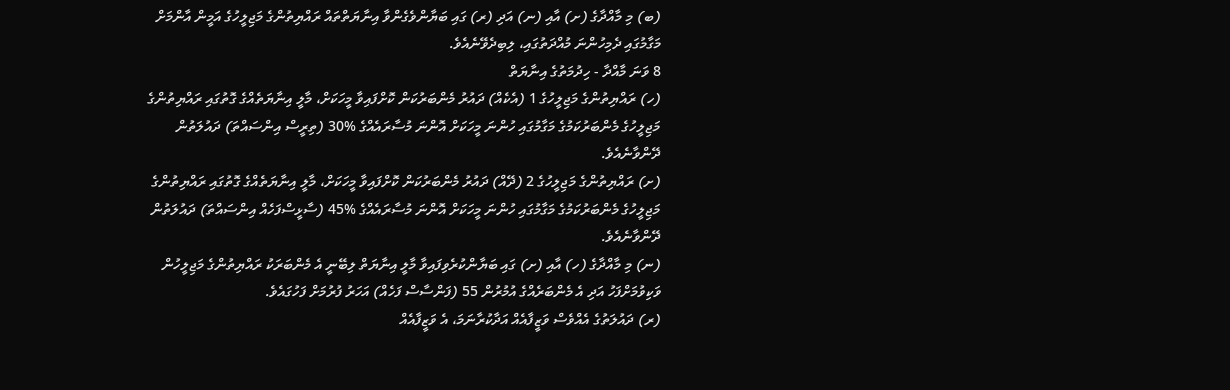(ބ) މި މާއްދާގެ (ށ) އާއި (ނ) އަދި (ރ) ގައި ބަޔާންވެގެންވާ އިނާޔަތްތައް ރައްޔިތުންގެ މަޖިލީހުގެ އަމީން އާންމަށް މަގާމުގައި ދެމިހުންނަ މުއްދަތުގައި، ލިބިދެވޭނެއެވެ.
8 ވަނަ މާއްދާ - ހިދުމަތުގެ އިނާޔަތް
(ހ) ރައްޔިތުންގެ މަޖިލީހުގެ 1 (އެކެއް) ދައުރު މެންބަރުކަން ކޮށްފައިވާ މީހަކަށް، މާލީ އިނާޔަތެއްގެ ގޮތުގައި ރައްޔިތުންގެ މަޖިލީހުގެ މެންބަރުކަމުގެ މަގާމުގައި ހުންނަ މީހަކަށް އޮންނަ މުސާރައެއްގެ %30 (ތިރީސް އިންސައްތަ) ދައުލަތުން ދޭންވާނެއެވެ.
(ށ) ރައްޔިތުންގެ މަޖިލީހުގެ 2 (ދޭއް) ދައުރު މެންބަރުކަން ކޮށްފައިވާ މީހަކަށް، މާލީ އިނާޔަތެއްގެ ގޮތުގައި ރައްޔިތުންގެ މަޖިލީހުގެ މެންބަރުކަމުގެ މަގާމުގައި ހުންނަ މީހަކަށް އޮންނަ މުސާރައެއްގެ %45 (ސާޅީސްފަހެއް އިންސައްތަ) ދައުލަތުން ދޭންވާނެއެވެ.
(ނ) މި މާއްދާގެ (ހ) އާއި (ށ) ގައި ބަޔާންކުރެވިފައިވާ މާލީ އިނާޔަތް ލިބޭނީ އެ މެންބަރަކު ރައްޔިތުންގެ މަޖިލީހުން ވަކިވުމަށްފަހު އަދި އެ މެންބަރެއްގެ އުމުރުން 55 (ފަންސާސް ފަހެއް) އަހަރު ފުރުމަށް ފަހުގައެވެ.
(ރ) ދައުލަތުގެ އެއްވެސް ވަޒީފާއެއް އަދާކުރާނަމަ، އެ ވަޒީފާއެއް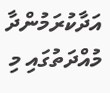އަދާކުރަމުންދާ މުއްދަތުގައި މި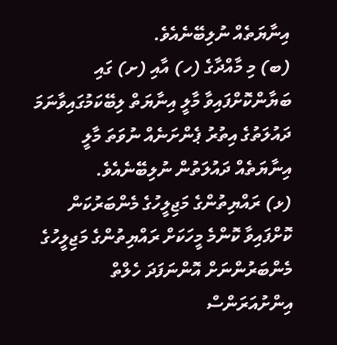އިނާޔަތެއް ނުލިބޭނެއެވެ.
(ބ) މި މާއްދާގެ (ހ) އާއި (ށ) ގައި ބަޔާންކޮށްފައިވާ މާލީ އިނާޔަތް ލިބޭކަމުގައިވާނަމަ ދައުލަތުގެ އިތުރު ޕެންށަނެއް ނުވަތަ މާލީ އިނާޔަތެއް ދައުލަތުން ނުލިބޭނެއެވެ.
(ޅ) ރައްޔިތުންގެ މަޖިލީހުގެ މެންބަރުކަން ކޮށްފައިވާ ކޮންމެ މީހަކަށް ރައްޔިތުންގެ މަޖިލީހުގެ މެންބަރުންނަށް އޮންނަފަދަ ހެލްތް އިންށުއަރަންސް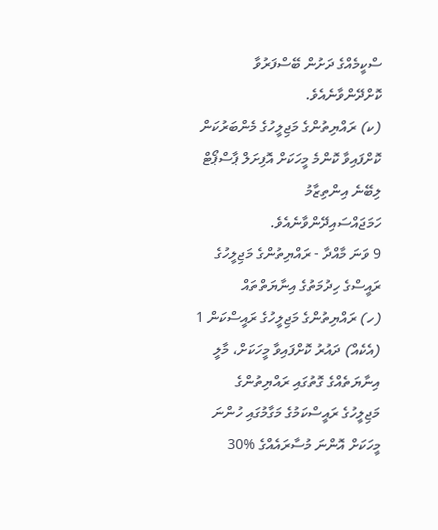ސްކީމެއްގެ ދަށުން ބޭސްފަރުވާ ކޮށްދޭންވާނެއެވެ.
(ކ) ރައްޔިތުންގެ މަޖިލީހުގެ މެންބަރުކަން ކޮށްފައިވާ ކޮންމެ މީހަކަށް އޮފިށަލް ޕާސްޕޯޓް ލިބޭނެ އިންތިޒާމު ހަމަޖައްސައިދޭންވާނެއެވެ.
9 ވަނަ މާއްދާ - ރައްޔިތުންގެ މަޖިލީހުގެ ރައީސްގެ ހިދުމަތުގެ އިނާޔަތްތައް
(ހ) ރައްޔިތުންގެ މަޖިލީހުގެ ރައީސްކަން 1 (އެކެއް) ދައުރު ކޮށްފައިވާ މީހަކަށް، މާލީ އިނާޔަތެއްގެ ގޮތުގައި ރައްޔިތުންގެ މަޖިލީހުގެ ރައީސްކަމުގެ މަގާމުގައި ހުންނަ މީހަކަށް އޮންނަ މުސާރައެއްގެ %30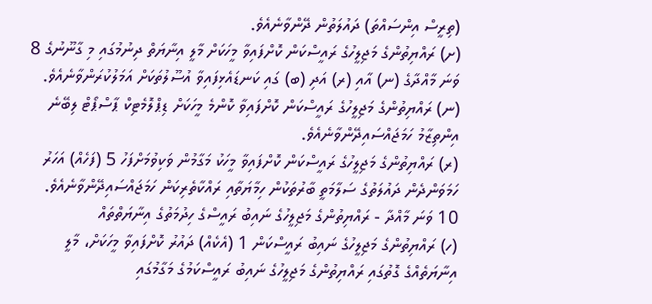(ތިރީސް އިންސައްތަ) ދައުލަތުން ދޭންވާނެއެވެ.
(ށ) ރައްޔިތުންގެ މަޖިލީހުގެ ރައީސްކަން ކޮށްފައިވާ މީހަކަށް މާލީ އިނާޔަތް ދިނުމުގައި މި ގާނޫނުގެ 8 ވަނަ މާއްދާގެ (ނ) އާއި (ރ) އަދި (ބ) ގައި ކަނޑައެޅިފައިވާ އުސޫލުތަކަށް އަމަލުކުރަންވާނެއެވެ.
(ނ) ރައްޔިތުންގެ މަޖިލީހުގެ ރައީސްކަން ކޮށްފައިވާ ކޮންމެ މީހަކަށް ޑިޕްލޮމެޓިކް ޕާސްޕޯޓް ލިބޭނެ އިންތިޒާމު ހަމަޖައްސައިދޭންވާނެއެވެ.
(ރ) ރައްޔިތުންގެ މަޖިލީހުގެ ރައީސްކަން ކޮށްފައިވާ މީހަކު މަގާމުން ވަކިވުމަށްފަހު 5 (ފަހެއް) އަހަރު ހަމަވަންދެން ދައުލަތުގެ ސަލާމަތީ ބާރުތަކުން ހިމާޔަތާއި ރައްކާތެރިކަން ހަމަޖައްސައިދޭންވާނެއެވެ.
10 ވަނަ މާއްދާ - ރައްޔިތުންގެ މަޖިލީހުގެ ނައިބު ރައީސްގެ ހިދުމަތުގެ އިނާޔަތްތައް
(ހ) ރައްޔިތުންގެ މަޖިލީހުގެ ނައިބު ރައީސްކަން 1 (އެކެއް) ދައުރު ކޮށްފައިވާ މީހަކަށް، މާލީ އިނާޔަތެއްގެ ގޮތުގައި ރައްޔިތުންގެ މަޖިލީހުގެ ނައިބު ރައީސްކަމުގެ މަގާމުގައި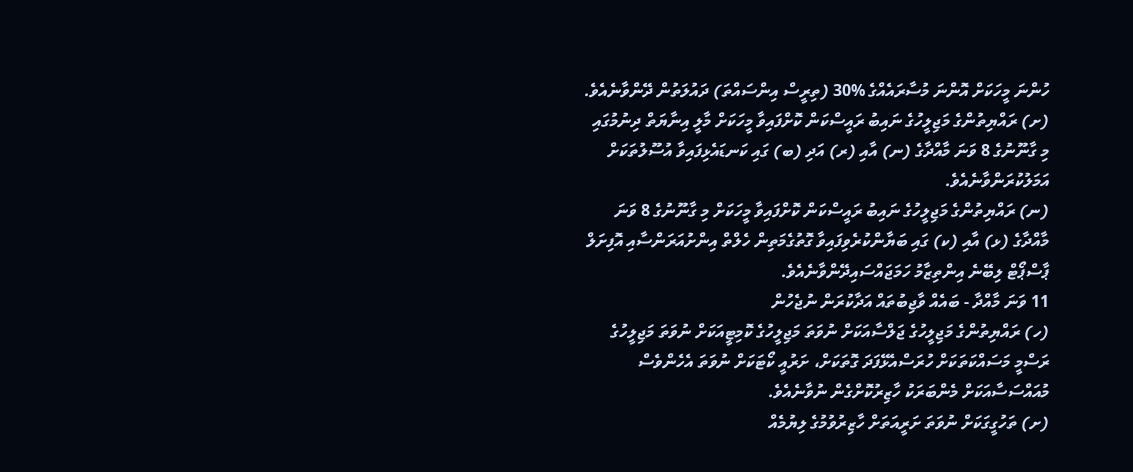ހުންނަ މީހަކަށް އޮންނަ މުސާރައެއްގެ %30 (ތިރީސް އިންސައްތަ) ދައުލަތުން ދޭންވާނެއެވެ.
(ށ) ރައްޔިތުންގެ މަޖިލީހުގެ ނައިބު ރައީސްކަން ކޮށްފައިވާ މީހަކަށް މާލީ އިނާޔަތް ދިނުމުގައި މި ގާނޫނުގެ 8 ވަނަ މާއްދާގެ (ނ) އާއި (ރ) އަދި (ބ) ގައި ކަނޑައެޅިފައިވާ އުސޫލުތަކަށް އަމަލުކުރަންވާނެއެވެ.
(ނ) ރައްޔިތުންގެ މަޖިލީހުގެ ނައިބު ރައީސްކަން ކޮށްފައިވާ މީހަކަށް މި ގާނޫނުގެ 8 ވަނަ މާއްދާގެ (ޅ) އާއި (ކ) ގައި ބަޔާންކުރެވިފައިވާ ގޮތުގެމަތިން ހެލްތް އިންށުއަރަންސާއި އޮފިށަލް ޕާސްޕޯޓް ލިބޭނެ އިންތިޒާމު ހަމަޖައްސައިދޭންވާނެއެވެ.
11 ވަނަ މާއްދާ - ބައެއް ވާޖިބުތައް އަދާކުރަން ނުޖެހުން
(ހ) ރައްޔިތުންގެ މަޖިލީހުގެ ޖަލްސާއަކަށް ނުވަތަ މަޖިލީހުގެ ކޮމިޓީއަކަށް ނުވަތަ މަޖިލީހުގެ ރަސްމީ މަސައްކަތަކަށް ހުރަސްއެޅޭފަދަ ގޮތަކަށް، ށަރުއީ ކޯޓަކަށް ނުވަތަ އެހެންވެސް މުއައްސަސާއަކަށް މެންބަރަކު ހާޒިރުކޮށްގެން ނުވާނެއެވެ.
(ށ) ތަހުގީގަކަށް ނުވަތަ ށަރީއަތަށް ހާޒިރުވުމުގެ ލިޔުމެއް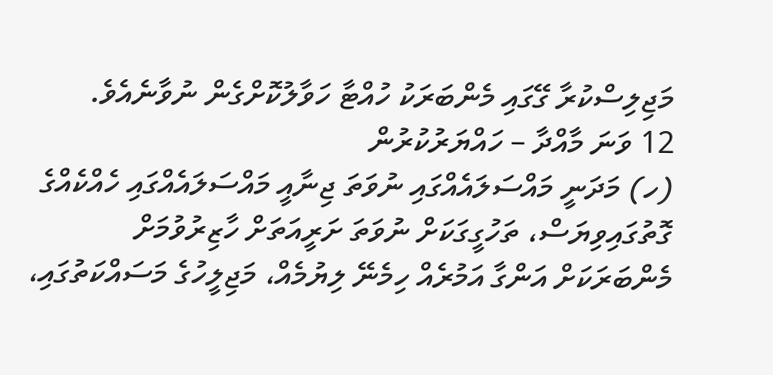މަޖިލިސްކުރާ ގޭގައި މެންބަރަކު ހުއްޓާ ހަވާލުކޮށްގެން ނުވާނެއެވެ.
12 ވަނަ މާއްދާ – ހައްޔަރުކުރުން
(ހ) މަދަނީ މައްސަލައެއްގައި ނުވަތަ ޖިނާއީ މައްސަލައެއްގައި ހެއްކެއްގެ ގޮތުގައިވިޔަސް، ތަހުގީގަކަށް ނުވަތަ ށަރީއަތަށް ހާޒިރުވުމަށް މެންބަރަކަށް އަންގާ އަމުރެއް ހިމެނޭ ލިޔުމެއް، މަޖިލީހުގެ މަސައްކަތުގައި،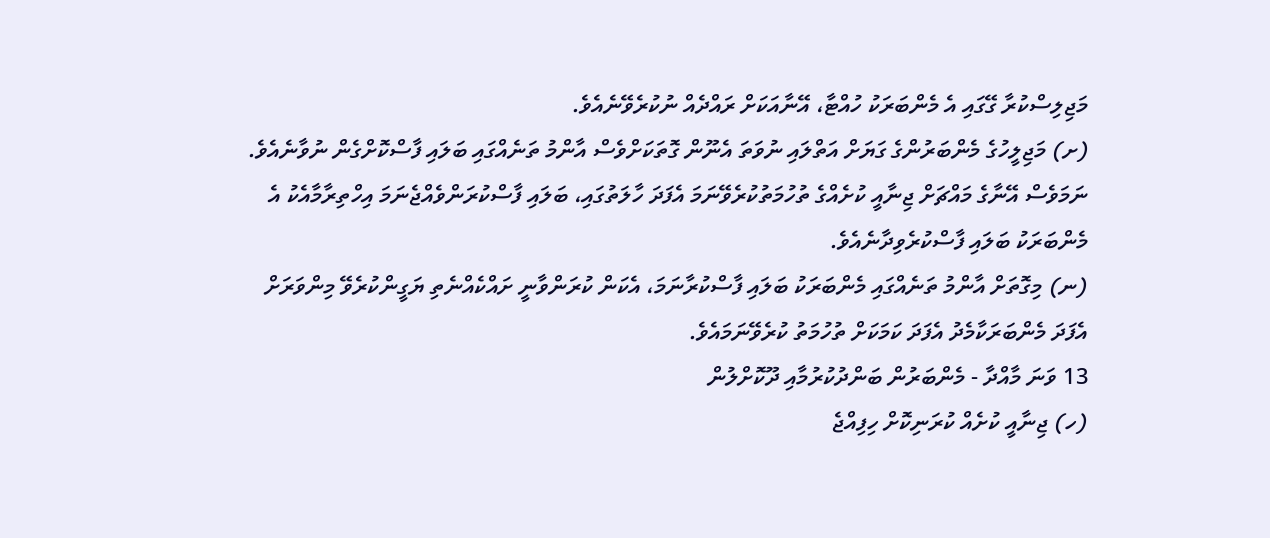މަޖިލިސްކުރާ ގޭގައި އެ މެންބަރަކު ހުއްޓާ، އޭނާއަކަށް ރައްދެއް ނުކުރެވޭނެއެވެ.
(ށ) މަޖިލީހުގެ މެންބަރުންގެ ގަޔަށް އަތްލައި ނުވަތަ އެނޫން ގޮތަކަށްވެސް އާންމު ތަނެއްގައި ބަލައި ފާސްކޮށްގެން ނުވާނެއެވެ. ނަމަވެސް އޭނާގެ މައްޗަށް ޖިނާއީ ކުށެއްގެ ތުހުމަތުކުރެވޭނަމަ އެފަދަ ހާލަތުގައި، ބަލައި ފާސްކުރަންވެއްޖެނަމަ އިހްތިރާމާއެކު އެ މެންބަރަކު ބަލައި ފާސްކުރެވިދާނެއެވެ.
(ނ) މިގޮތަށް އާންމު ތަނެއްގައި މެންބަރަކު ބަލައި ފާސްކުރާނަމަ، އެކަން ކުރަންވާނީ ށައްކެއްނެތި ޔަގީންކުރެވޭ މިންވަރަށް އެފަދަ މެންބަރަކާމެދު އެފަދަ ކަމަކަށް ތުހުމަތު ކުރެވޭނަމައެވެ.
13 ވަނަ މާއްދާ - މެންބަރުން ބަންދުކުރުމާއި ދޫކޮށްލުން
(ހ) ޖިނާއީ ކުށެއް ކުރަނިކޮށް ހިފިއްޖެ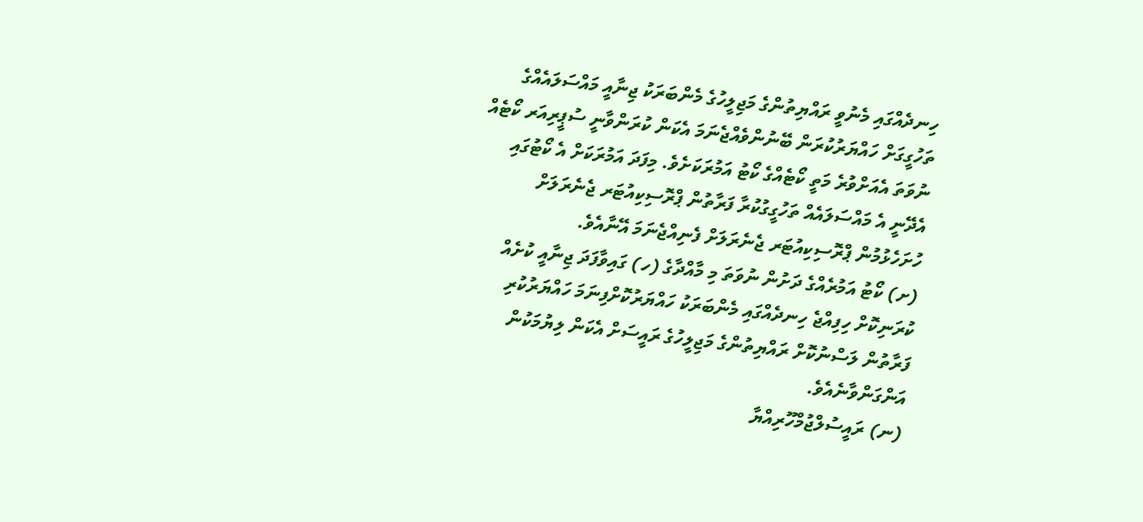ހިނދެއްގައި މެނުވީ ރައްޔިތުންގެ މަޖިލީހުގެ މެންބަރަކު ޖިނާއީ މައްސަލައެއްގެ ތަހުގީގަށް ހައްޔަރުކުރަން ބޭނުންވެއްޖެނަމަ އެކަން ކުރަންވާނީ ސުޕީރިއަރ ކޯޓެއް ނުވަތަ އެއަށްވުރެ މަތީ ކޯޓެއްގެ ކޯޓު އަމުރަކަށެވެ. މިފަދަ އަމުރަކަށް އެ ކޯޓުގައި އެދޭނީ އެ މައްސަލައެއް ތަހުގީގުކުރާ ފަރާތުން ޕްރޮސިކިއުޓަރ ޖެނެރަލަށް ހުށަހެޅުމުން ޕްރޮސިކިއުޓަރ ޖެނެރަލަށް ފެނިއްޖެނަމަ އޭނާއެވެ.
(ށ) ކޯޓު އަމުރެއްގެ ދަށުން ނުވަތަ މި މާއްދާގެ (ހ) ގައިވާފަދަ ޖިނާއީ ކުށެއް ކުރަނިކޮށް ހިފިއްޖެ ހިނދެއްގައި މެންބަރަކު ހައްޔަރުކޮށްފިނަމަ ހައްޔަރުކުރި ފަރާތުން ލަސްނުކޮށް ރައްޔިތުންގެ މަޖިލީހުގެ ރައީސަށް އެކަން ލިޔުމަކުން އަންގަންވާނެއެވެ.
(ނ) ރައީސުލްޖުމްހޫރިއްޔާ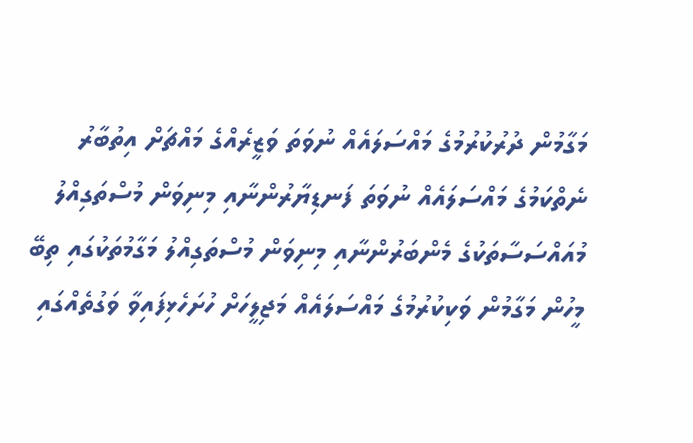މަގާމުން ދުރުކުރުމުގެ މައްސަލައެއް ނުވަތަ ވަޒީރެއްގެ މައްޗަށް އިތުބާރު ނެތްކަމުގެ މައްސަލައެއް ނުވަތަ ފަނޑިޔާރުންނާއި މިނިވަން މުސްތަގިއްލު މުއައްސަސާތަކުގެ މެންބަރުންނާއި މިނިވަން މުސްތަގިއްލު މަގާމުތަކުގައި ތިބޭ މީހުން މަގާމުން ވަކިކުރުމުގެ މައްސަލައެއް މަޖިލީހަށް ހުށަހެޅިފައިވާ ވަގުތެއްގައި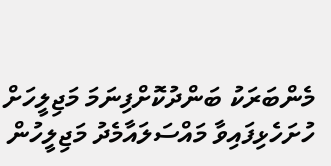މެންބަރަކު ބަންދުކޮށްފިނަމަ މަޖިލީހަށް ހުށަހެޅިފައިވާ މައްސަލައާމެދު މަޖިލީހުން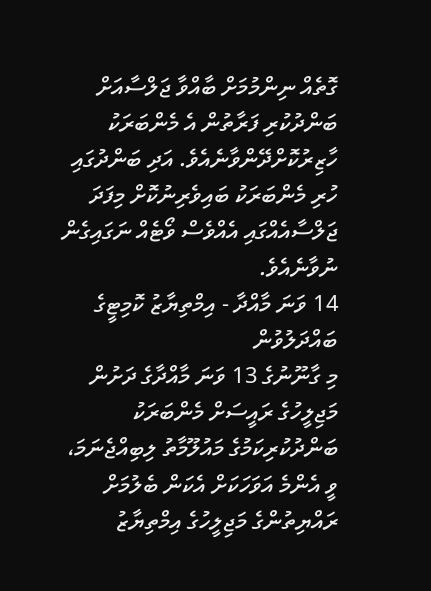ގޮތެއް ނިންމުމަށް ބާއްވާ ޖަލްސާއަށް ބަންދުކުރި ފަރާތުން އެ މެންބަރަކު ހާޒިރުކޮށްދޭންވާނެއެވެ. އަދި ބަންދުގައި ހުރި މެންބަރަކު ބައިވެރިނުކޮށް މިފަދަ ޖަލްސާއެއްގައި އެއްވެސް ވޯޓެއް ނަގައިގެން ނުވާނެއެވެ.
14 ވަނަ މާއްދާ - އިމްތިޔާޒު ކޮމިޓީގެ ބައްދަލުވުން
މި ގާނޫނުގެ 13 ވަނަ މާއްދާގެ ދަށުން މަޖިލީހުގެ ރައީސަށް މެންބަރަކު ބަންދުކުރިކަމުގެ މައުލޫމާތު ލިބިއްޖެނަމަ، ވީ އެންމެ އަވަހަކަށް އެކަން ބެލުމަށް ރައްޔިތުންގެ މަޖިލީހުގެ އިމްތިޔާޒު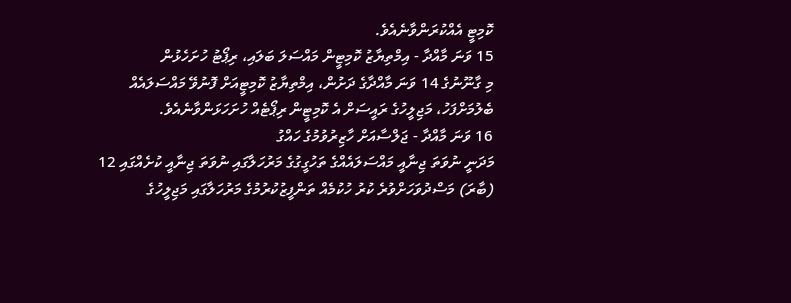ކޮމިޓީ އެއްކުރަންވާނެއެވެ.
15 ވަނަ މާއްދާ - އިމްތިޔާޒު ކޮމިޓީން މައްސަލަ ބަލައި، ރިޕޯޓު ހުށަހެޅުން
މި ގާނޫނުގެ 14 ވަނަ މާއްދާގެ ދަށުން، އިމްތިޔާޒު ކޮމިޓީއަށް ފޮނުވޭ މައްސަލައެއް ބެލުމަށްފަހު، މަޖިލީހުގެ ރައީސަށް އެ ކޮމިޓީން ރިޕޯޓެއް ހުށަހަޅަންވާނެއެވެ.
16 ވަނަ މާއްދާ - ޖަލްސާއަށް ހާޒިރުވުމުގެ ހައްގު
މަދަނީ ނުވަތަ ޖިނާއީ މައްސަލައެއްގެ ތަހުގީގުގެ މަރުހަލާގައި ނުވަތަ ޖިނާއީ ކުށެއްގައި 12 (ބާރަ) މަސްދުވަހަށްވުރެ ކުރު ހުކުމެއް ތަންފީޒުކުރުމުގެ މަރުހަލާގައި މަޖިލީހުގެ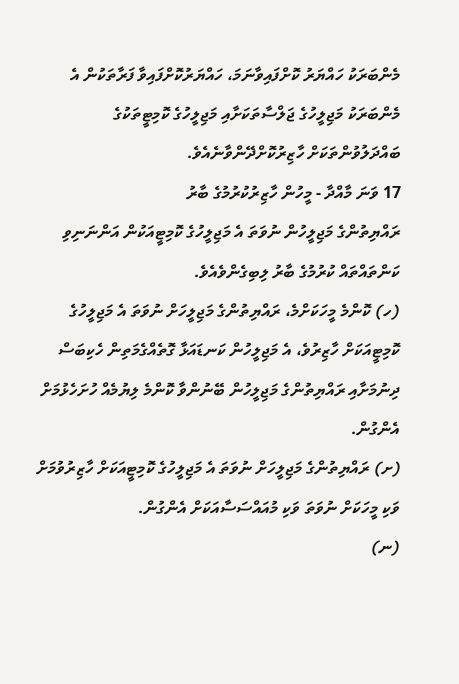މެންބަރަކު ހައްޔަރު ކޮށްފައިވާނަމަ، ހައްޔަރުކޮށްފައިވާ ފަރާތަކުން އެ މެންބަރަކު މަޖިލީހުގެ ޖަލްސާތަކަށާއި މަޖިލީހުގެ ކޮމިޓީތަކުގެ ބައްދަލުވުންތަކަށް ހާޒިރުކޮށްދޭންވާނެއެވެ.
17 ވަނަ މާއްދާ - މީހުން ހާޒިރުކުރުމުގެ ބާރު
ރައްޔިތުންގެ މަޖިލީހުން ނުވަތަ އެ މަޖިލީހުގެ ކޮމިޓީއަކުން އަންނަނިވި ކަންތައްތައް ކުރުމުގެ ބާރު ލިބިގެންވެއެވެ.
(ހ) ކޮންމެ މީހަކަށްމެ، ރައްޔިތުންގެ މަޖިލީހަށް ނުވަތަ އެ މަޖިލީހުގެ ކޮމިޓީއަކަށް ހާޒިރުވެ، އެ މަޖިލީހުން ކަނޑައަޅާ ގޮތެއްގެމަތިން ހެކިބަސް ދިނުމަށާއި ރައްޔިތުންގެ މަޖިލީހުން ބޭނުންވާ ކޮންމެ ލިޔުމެއް ހުށަހެޅުމަށް އެންގުން.
(ށ) ރައްޔިތުންގެ މަޖިލީހަށް ނުވަތަ އެ މަޖިލީހުގެ ކޮމިޓީއަކަށް ހާޒިރުވުމަށް ވަކި މީހަކަށް ނުވަތަ ވަކި މުއައްސަސާއަކަށް އެންގުން.
(ނ)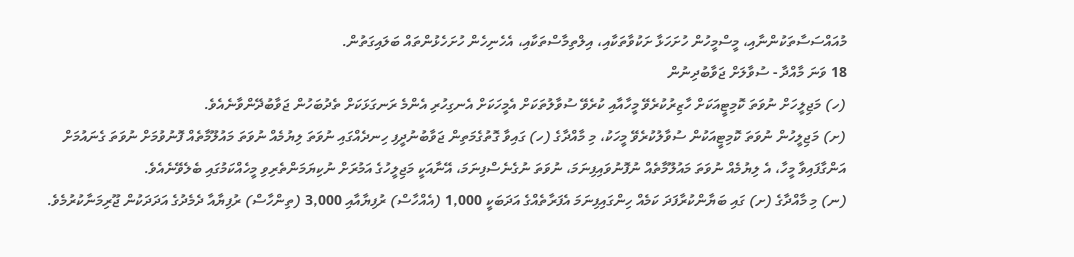މުއައްސަސާތަކުންނާއި، މީސްމީހުން ހުށަހަޅާ ށަކުވާތަކާއި، އިލްތިމާސްތަކާއި، އެހެނިހެން ހުށަހެޅުންތައް ބަލައިގަތުން.
18 ވަނަ މާއްދާ - ސުވާލަށް ޖަވާބުދިނުން
(ހ) މަޖިލީހަށް ނުވަތަ ކޮމިޓީއަކަށް ހާޒިރުކުރެވޭ މީހާއާއި ކުރެވޭ ސުވާލުތަކަށް އެމީހަކަށް އެނގިހުރި އެންމެ ރަނގަޅަކަށް ތެދުބަހުން ޖަވާބުދޭންވާނެއެވެ.
(ށ) މަޖިލީހުން ނުވަތަ ކޮމިޓީއަކުން ސުވާލުކުރެވޭ މީހަކު، މި މާއްދާގެ (ހ) ގައިވާ ގޮތުގެމަތިން ޖަވާބުނުދީފި ހިނދެއްގައި ނުވަތަ ލިޔުމެއް ނުވަތަ މައުލޫމާތެއް ފޮނުވުމަށް ނުވަތަ ގެނައުމަށް އަންގާފައިވާ މީހާ، އެ ލިޔުމެއް ނުވަތަ މައުލޫމާތެއް ނުފޮނުވައިފިނަމަ، ނުވަތަ ނުގެނެސްފިނަމަ، އޭނާއަކީ މަޖިލީހުގެ އަމުރަށް ނުކިޔަމަންތެރިވި މީހެއްކަމުގައި ބެލެވޭނެއެވެ.
(ނ) މި މާއްދާގެ (ށ) ގައި ބަޔާންކުރާފަދަ ކަމެއް ހިންގައިފިނަމަ އެފަރާތެއްގެ އަދަބަކީ 1,000 (އެއްހާސް) ރުފިޔާއާއި 3,000 (ތިންހާސް) ރުފިޔާއާ ދެމެދުގެ އަދަދަކުން ޖޫރިމަނާކުރުމެވެ.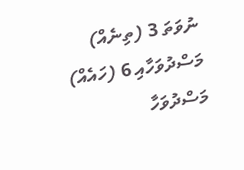ނުވަތަ 3 (ތިނެއް) މަސްދުވަހާއި 6 (ހައެއް) މަސްދުވަހާ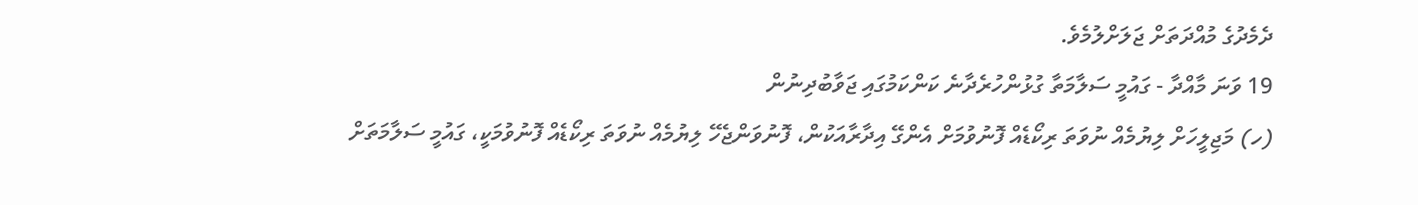ދެމެދުގެ މުއްދަތަށް ޖަލަށްލުމެވެ.
19 ވަނަ މާއްދާ - ގައުމީ ސަލާމަތާ ގުޅުންހުރެދާނެ ކަންކަމުގައި ޖަވާބުދިނުން
(ހ) މަޖިލީހަށް ލިޔުމެއް ނުވަތަ ރިކޯޑެއް ފޮނުވުމަށް އެންގޭ އިދާރާއަކުން، ފޮނުވަންޖެހޭ ލިޔުމެއް ނުވަތަ ރިކޯޑެއް ފޮނުވުމަކީ، ގައުމީ ސަލާމަތަށް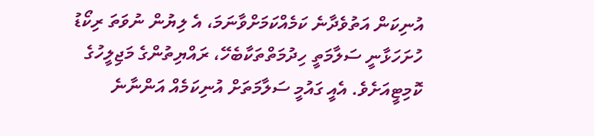އުނިކަން އަތުވެދާނެ ކަމެއްކަމަށްވާނަމަ، އެ ލިޔުން ނުވަތަ ރިކޯޑު ހުށަހަޅާނީ ސަލާމަތީ ހިދުމަތްތަކާބެހޭ، ރައްޔިތުންގެ މަޖިލީހުގެ ކޮމިޓީއަށެވެ. އެއީ ގައުމީ ސަލާމަތަށް އުނިކަމެއް އަންނާނެ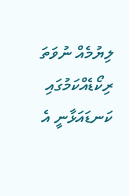ލިޔުމެއް ނުވަތަ ރިކޯޑެއްކަމުގައި ކަނޑައަޅާނީ އެ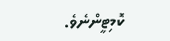ކޮމިޓީންނެވެ.